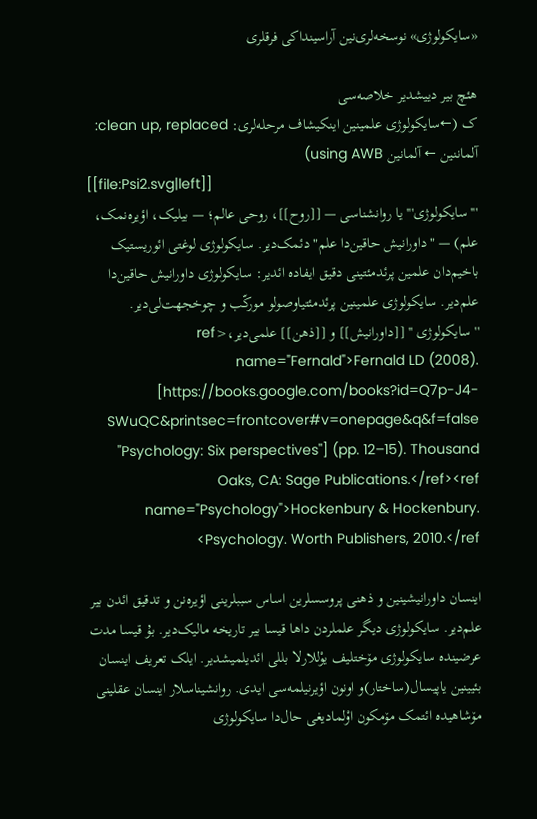«سایکولوژی» نوسخه‌لری‌نین آراسینداکی فرقلری

هئچ بیر دییشدیر خلاصه‌سی
ک (←سایکولوژی علمینین اینکیشاف مرحله‌لری: clean up, replaced: آلماننین ← آلمانین using AWB)
[[file:Psi2.svg|left]]
'''سایکولوژی''' یا روانشناسی — [[روح]]، روحی عالم؛ — بیلیک، اؤیره‌نمک، علم) — "داورانیش حاقین‌دا علم" دئمک‌دیر. سایکولوژی لوغتی ائوریستیک باخیم‌دان علمین پرئدمئتینی دقیق ایفاده ائدیر: سایکولوژی داورانیش حاقین‌دا علم‌دیر. سایکولوژی علمینین پرئدمئتیاوصولو مورکّب و چوخجهت‌لی‌دیر.
'' سایکولوژی '' [[داورانیش]] و [[ذهن]] علمی‌دیر،<ref name="Fernald">Fernald LD (2008). [https://books.google.com/books?id=Q7p-J4-SWuQC&printsec=frontcover#v=onepage&q&f=false ''Psychology: Six perspectives''] (pp. 12–15). Thousand Oaks, CA: Sage Publications.</ref><ref name="Psychology">Hockenbury & Hockenbury. Psychology. Worth Publishers, 2010.</ref>

اینسان داورانیشینین و ذهنی پروسسلرین اساس سببلرینی اؤیره‌نن و تدقیق ائدن بیر علم‌دیر. سایکولوژی دیگر علملردن داها قیسا بیر تاریخه مالیک‌دیر. بۇ قیسا مدت عرضینده سایکولوژی مۆختلیف یوْللارلا بللی ائدیلمیشدیر. ایلک تعریف اینسان بئیینین یاپیسال(ساختار)و اونون اؤیرنیلمه‌سی ایدی. روانشیناسلار اینسان عقلینی مۆشاهیده ائتمک مۆمکون اوْلمادیغی حال‌دا سایکولوژی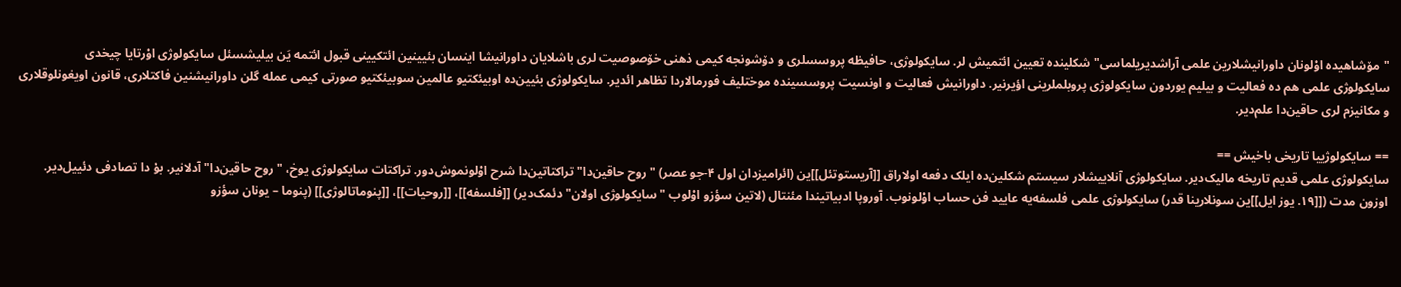"مۆشاهیده اوْلونان داورانیشلارین علمی آراشدیریلماسی" شکلینده تعیین ائتمیش لر. سایکولوژی، حافیظه پروسسلری و دۆشونجه کیمی ذهنی خۆصوصیت لری باشلایان داورانیشا اینسان بئیینین ائتکیینی قبول ائتمه یَن بیلیشسئل سایکولوژی اوْرتایا چیخدی
سایکولوژی علمی هم ده فعالیت و بیلیم یوردون سایکولوژی پروبلملرینی اؤیرنیر. داورانیش فعالیت و اونسیت پروسسینده موختلیف فورمالاردا تظاهر ائدیر. سایکولوژی بئیین‌ده اوبیئکتیو عالمین سوبیئکتیو صورتی کیمی عمله گلن داورانیشنین فاکتلاری، قانون اویغونلوقلاری و مکانیزم لری حاقین‌دا علم‌دیر.

== سایکولوژییا تاریخی باخیش ==
سایکولوژی علمی قدیم تاریخه مالیک‌دیر. سایکولوژی آنلاییشلار سیستم شکلین‌ده ایلک دفعه اولاراق [[آریستوتئل]]ین (ائرامیزدان اول ۴-جو عصر) "روح حاقین‌دا" تراکتاتین‌دا شرح اوْلونموش‌دور. تراکتات سایکولوژی یوخ، "روح حاقین‌دا" آدلانیر. بۇ دا تصادفی دئییل‌دیر. اوزون مدت ([[۱۹. یوز ایل]]ین سونلارینا قدر) سایکولوژی علمی فلسفه‌یه عایید فن حساب اوْلونوب. آوروپا ادبیاتیندا مئنتال (لاتین سؤزو اوْلوب "سایکولوژی اولان" دئمک‌دیر) [[فلسفه]]، [[روحیات]]، [[پنوماتالوژی]] (پنوما – یونان سؤزو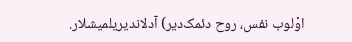اوْلوب نفس، روح دئمک‌دیر) آدلاندیریلمیشلار.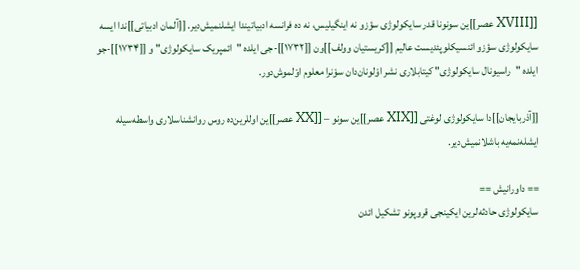[[XVIII عصر]]ین سونونا قدر سایکولوژی سؤزو نه اینگیلیس، نه ده فرانسه ادبیاتیندا ایشلنمیش‌دیر. [[آلمان ادبیاتی]]ندا ایسه سایکولوژی سؤزو ائنسیکلوپئدیست عالیم [[کریستیان وولف]]ون [[۱۷۳۲]]-جی ایلده "ائمپریک سایکولوژی" و [[۱۷۳۴]]-جو ایلده "راسیونال سایکولوژی" کیتابلاری نشر اوْلونان‌دان سوْنرا معلوم اوْلموش‌دور.

[[آذربایجان]]دا سایکولوژی لوغتی [[XIX عصر]]ین سونو – [[XX عصر]]ین اوللرین‌ده روس روانشناسلاری واسطه‌سیله ایشله‌نمه‌یه باشلانمیش‌دیر.

== داورانیش ==
سایکولوژی حادثه‌لرین ایکینجی قروپونو تشکیل ائدن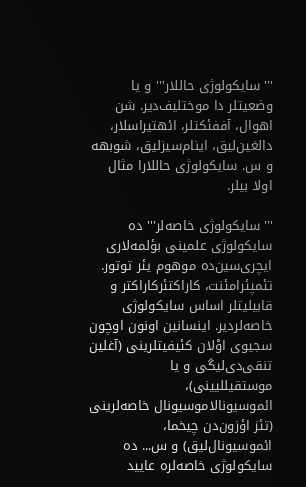'''سایکولوژی حاللار''' و یا وضعیتلر دا موختلیف‌دیر. شن اهوال، آففئکتلر، ائهتیراسلار، دالغین‌لیق، اینام‌سیزلیق، شوبهه و س. سایکولوژی حاللارا مثال اولا بیلر.

'''سایکولوژی خاصه‌لر''' ده سایکولوژی علمینی بؤلمه‌لاری ایچری‌سین‌ده موهوم یئر توتور. تئمپئرامئنت، کاراکتئرکاراکتر و قابیلیتلر اساس سایکولوژی خاصه‌لردیر. اینسانین اونون اوچون سجیوی اوْلان کئیفیتلرینی (آغلین تنقی‌دی‌لیگی و یا موستقیللیینی)، ائموسیونالاموسیونال خاصه‌لرینی (تئز اؤزون‌دن چیخما، ائموسیونال‌لیق) و س... ده سایکولوژی خاصه‌لره عایید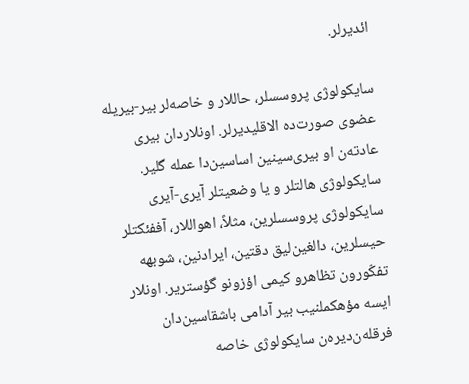ائدیرلر.

سایکولوژی پروسسلر، حاللار و خاصه‌لر بیر-بیریله عضوی صورت‌ده الاقلیدیرلر. اونلاردان بیری عادته‌ن او بیری‌سینین اساسین‌دا عمله گلیر. سایکولوژی هالتلر و یا وضعیتلر آیری-آیری سایکولوژی پروسسلرین، مثلاً، اهواللار، آففئکتلر حیسلرین، دالغین‌لیق دقتین، ایرادنین، شوبهه تفکّورون تظاهرو کیمی اؤزونو گؤستریر. اونلار ایسه مؤهکملنیب بیر آدامی باشقاسین‌دان فرقله‌ن‌دیره‌ن سایکولوژی خاصه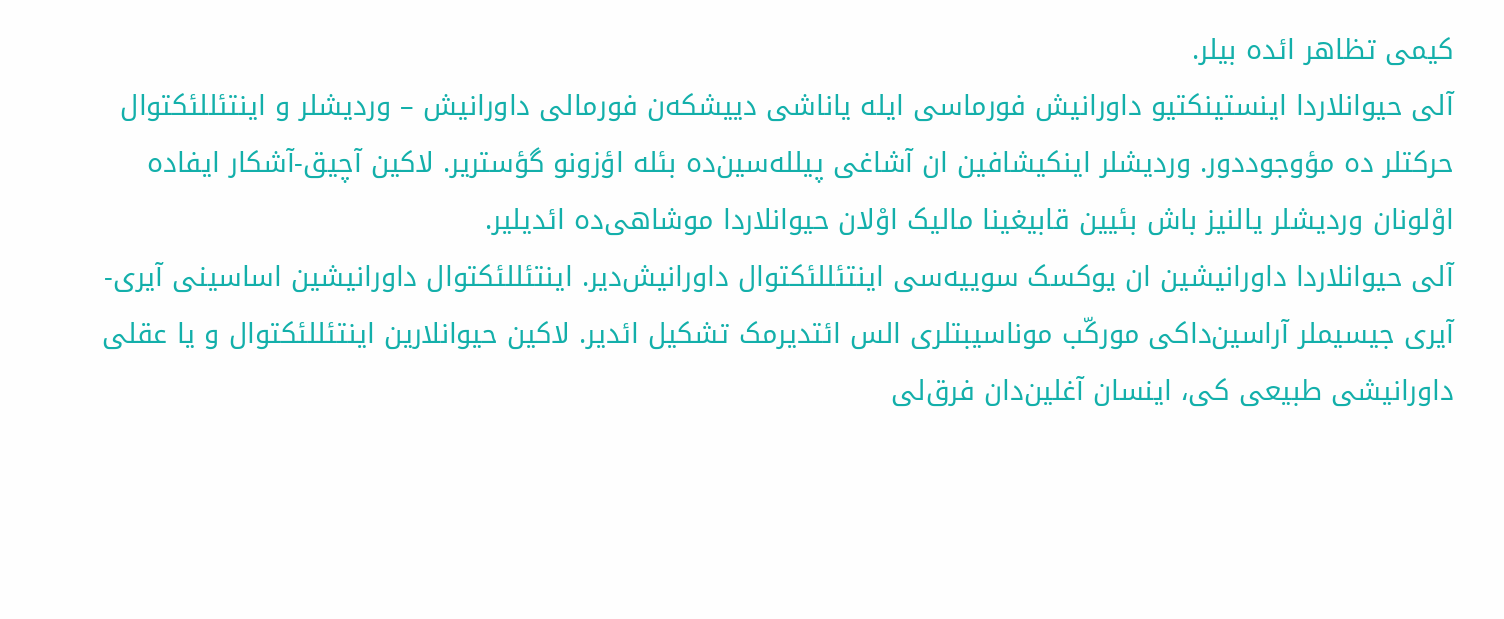کیمی تظاهر ائده بیلر.
آلی حیوانلاردا اینستینکتیو داورانیش فورماسی ایله یاناشی دییشکه‌ن فورمالی داورانیش – وردیشلر و اینتئللئکتوال حرکتلر ده مؤوجوددور. وردیشلر اینکیشافین ان آشاغی پیلله‌سین‌ده بئله اؤزونو گؤستریر. لاکین آچیق-آشکار ایفاده اوْلونان وردیشلر یالنیز باش بئیین قابیغینا مالیک اوْلان حیوانلاردا موشاهی‌ده ائدیلیر.
آلی حیوانلاردا داورانیشین ان یوکسک سوییه‌سی اینتئللئکتوال داورانیش‌دیر. اینتئللئکتوال داورانیشین اساسینی آیری-آیری جیسیملر آراسین‌داکی مورکّب موناسیبتلری الس ائتدیرمک تشکیل ائدیر. لاکین حیوانلارین اینتئللئکتوال و یا عقلی داورانیشی طبیعی کی، اینسان آغلین‌دان فرق‌لی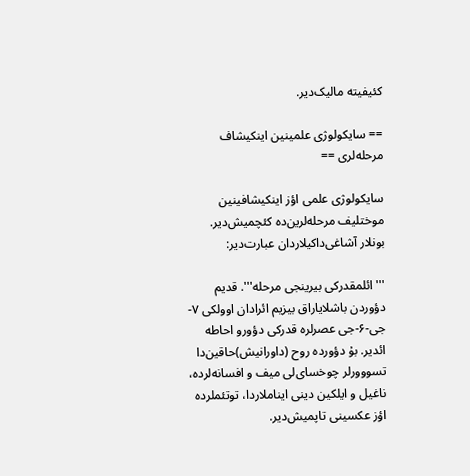کئیفیته مالیک‌دیر.

== سایکولوژی علمینین اینکیشاف مرحله‌لری ==

سایکولوژی علمی اؤز اینکیشافینین موختلیف مرحله‌لرین‌ده کئچمیش‌دیر. بونلار آشاغی‌داکیلاردان عبارت‌دیر:

'''ائلمقدرکی بیرینجی مرحله'''. قدیم دؤوردن باشلایاراق بیزیم ائرادان اوولکی ۷-جی-۶-جی عصرلره قدرکی دؤورو احاطه ائدیر. بۇ دؤورده روح (داورانیش)حاقین‌دا تسووورلر چوخسای‌لی میف و افسانه‌لرده، ناغیل و ایلکین دینی ایناملاردا، توتئملرده اؤز عکسینی تاپمیش‌دیر.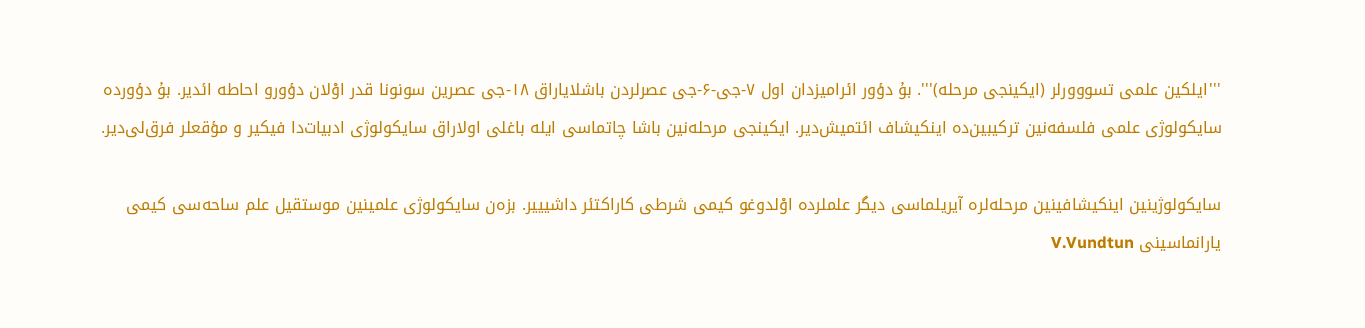'''ایلکین علمی تسووورلر (ایکینجی مرحله)'''. بۇ دؤور ائرامیزدان اول ۷-جی-۶-جی عصرلردن باشلایاراق ۱۸-جی عصرین سونونا قدر اوْلان دؤورو احاطه ائدیر. بۇ دؤورده سایکولوژی علمی فلسفه‌نین ترکیبین‌ده اینکیشاف ائتمیش‌دیر. ایکینجی مرحله‌نین باشا چاتماسی ایله باغلی اولاراق سایکولوژی ادبیات‌دا فیکیر و مؤقعلر فرق‌لی‌دیر.

سایکولوژینین اینکیشافینین مرحله‌لره آیریلماسی دیگر علملرده اوْلدوغو کیمی شرطی کاراکتئر داشیییر. بزه‌ن سایکولوژی علمینین موستقیل علم ساحه‌سی کیمی یارانماسینی V.Vundtun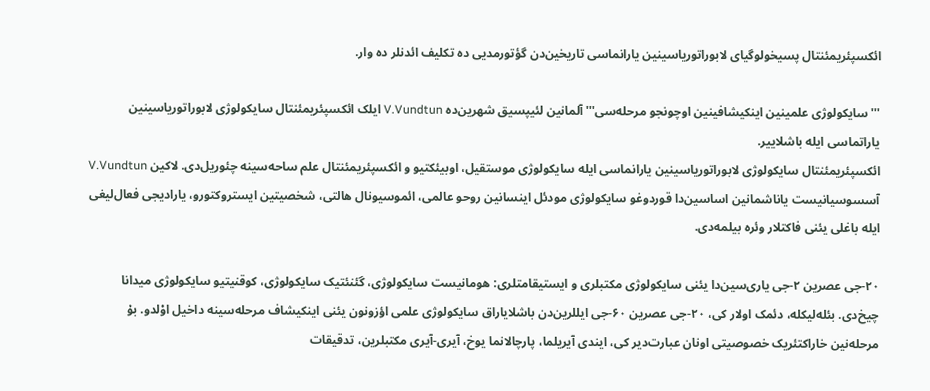ائکسپئریمئنتال پسیخولوگیای لابوراتوریاسینین یارانماسی تاریخین‌دن گؤتورمدیی ده تکلیف ائدنلر ده وار.

'''سایکولوژی علمینین اینکیشافینین اوچونجو مرحله‌سی''' آلمانین لئیپسیق شهرین‌ده V.Vundtun ایلک ائکسپئریمئنتال سایکولوژی لابوراتوریاسینین یاراتماسی ایله باشلاییر.
ائکسپئریمئنتال سایکولوژی لابوراتوریاسینین یارانماسی ایله سایکولوژی موستقیل، اوبیئکتیو و ائکسپئریمئنتال علم ساحه‌سینه چئوریل‌دی. لاکین V.Vundtun آسسوسیانیست یاناشمانین اساسین‌دا قوردوغو سایکولوژی مودئل اینسانین روحو عالمی، ائموسیونال هالتی، شخصیتین ایستروکتورو، یارادیجی فعال‌لیغی ایله باغلی یئنی فاکتلار وئره بیلمه‌دی.

۲۰-جی عصرین ۲-جی یاری‌سین‌دا یئنی سایکولوژی مکتبلری و ایستیقامتلری: هومانیست سایکولوژی، گئنئتیک سایکولوژی، کوقنیتیو سایکولوژی میدانا چیخ‌دی. بئله‌لیکله، دئمک اولار کی، ۲۰-جی عصرین ۶۰-جی ایللرین‌دن باشلایاراق سایکولوژی علمی اؤزونون یئنی اینکیشاف مرحله‌سینه داخیل اوْلدو. بۇ مرحله‌نین خاراکتئریک خصوصیتی اونان عبارت‌دیر کی، ایندی آیریلما، پارچالانما یوخ، آیری-آیری مکتبلرین، تدقیقات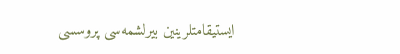ایستیقامتلرینین بیرلشمه‌سی پروسسی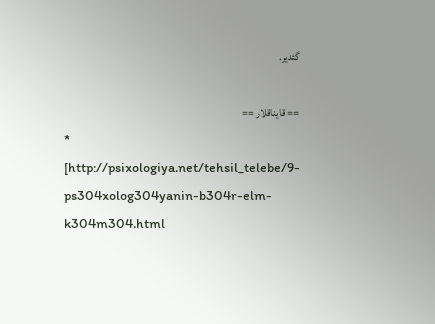گئدیر.

== قایناقلار ==
* [http://psixologiya.net/tehsil_telebe/9-ps304xolog304yanin-b304r-elm-k304m304.html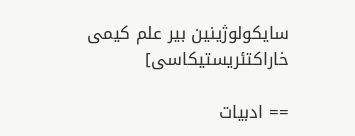سایکولوژینین بیر علم کیمی خاراکتئریستیکاسی]

== ادبیات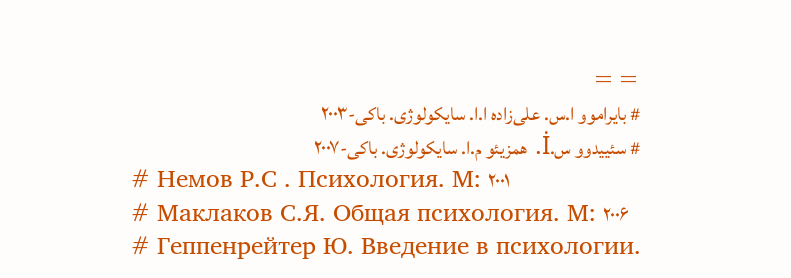==
# بایراموو ا.س. علی‌زاده ا.ا. سایکولوژی. باکی-۲۰۰۳
# سئییدوو س.İ. همزیئو م.ا. سایکولوژی. باکی-۲۰۰۷
# Немов Р.С . Психология. М: ۲۰۰۱
# Маклаков С.Я. Общая психология. М: ۲۰۰۶
# Геппенрейтер Ю. Введение в психологии.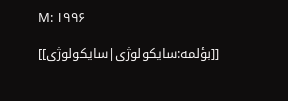М: ۱۹۹۶

[[بؤلمه:سایکولوژی|سایکولوژی]]